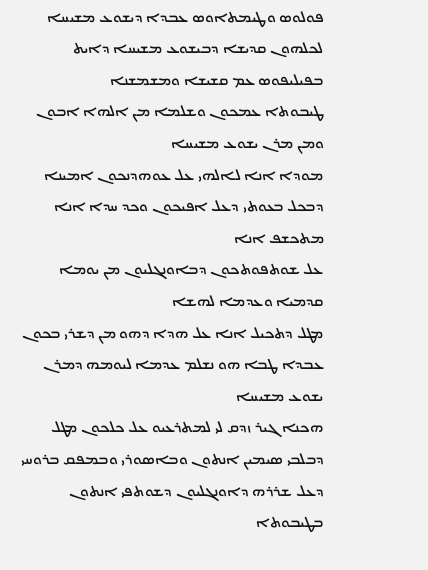ܦܘܠܘܣ ܘܛܝܡܬܐܘܣ ܥܒܕܐ ܕܝܫܘܥ ܡܫܝܚܐ ܠܟܠܗܘܢ ܩܕܝܫܐ ܕܒܝܫܘܥ ܡܫܝܚܐ ܕܐܝܬ ܒܦܝܠܝܦܘܣ ܥܡ ܩܫܝܫܐ ܘܡܫܡܫܢܐ
ܛܝܒܘܬܐ ܥܡܟܘܢ ܘܫܠܡܐ ܡܢ ܐܠܗܐ ܐܒܘܢ ܘܡܢ ܡܪܢ ܝܫܘܥ ܡܫܝܚܐ
ܡܘܕܐ ܐܢܐ ܠܐܠܗܝ ܥܠ ܥܘܗܕܢܟܘܢ ܐܡܝܢܐ
ܕܒܟܠ ܒܥܘܬܝ ܕܥܠ ܐܦܝܟܘܢ ܘܟܕ ܚܕܐ ܐܢܐ ܡܬܟܫܦ ܐܢܐ
ܥܠ ܫܘܬܦܘܬܟܘܢ ܕܒܐܘܢܓܠܝܘܢ ܡܢ ܝܘܡܐ ܩܕܡܝܐ ܘܥܕܡܐ ܠܗܫܐ
ܡܛܠ ܕܬܟܝܠ ܐܢܐ ܥܠ ܗܕܐ ܕܗܘ ܡܢ ܕܫܪܝ ܒܟܘܢ ܥܒܕܐ ܛܒܐ ܗܘ ܢܫܠܡ ܥܕܡܐ ܠܝܘܡܗ ܕܡܪܢ ܝܫܘܥ ܡܫܝܚܐ
ܗܟܢܐ ܓܝܪ ܙܕܩ ܠܝ ܠܡܬܪܥܝܘ ܥܠ ܟܠܟܘܢ ܡܛܠ ܕܒܠܒܝ ܣܝܡܝܢ ܐܢܬܘܢ ܘܒܐܣܘܪܝ ܘܒܡܦܩ ܒܪܘܚܝ ܕܥܠ ܫܪܪܗ ܕܐܘܢܓܠܝܘܢ ܕܫܘܬܦܝ ܐܢܬܘܢ ܒܛܝܒܘܬܐ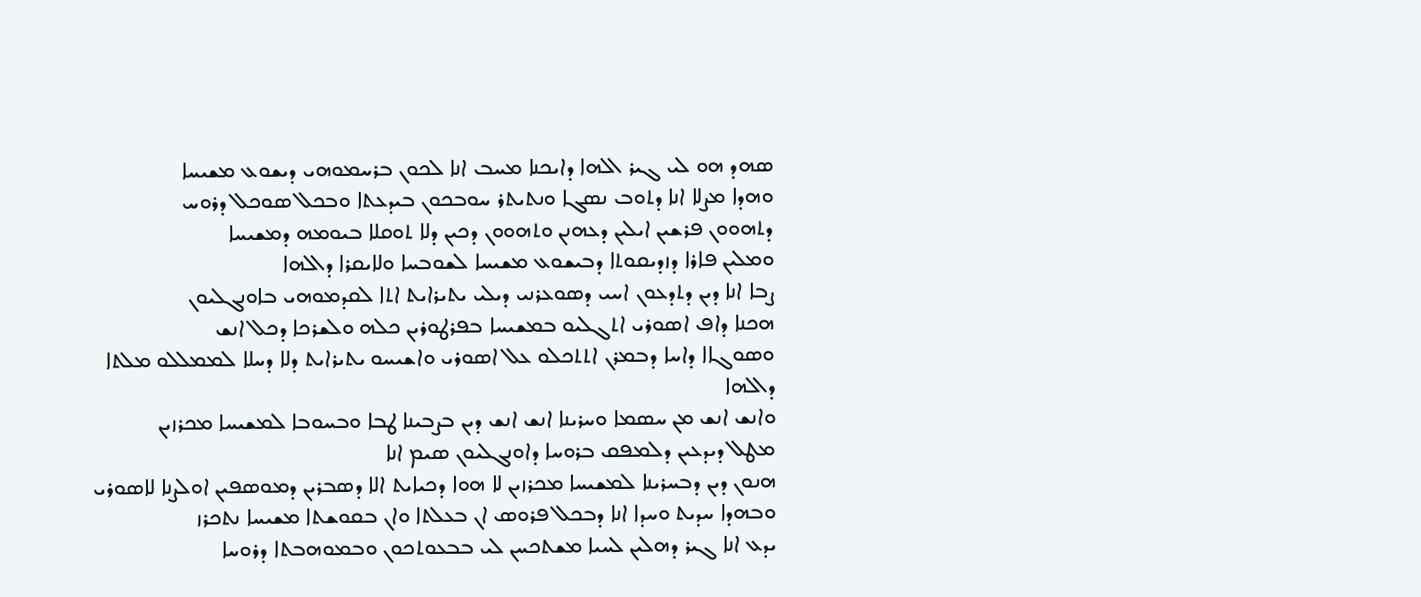ܣܗܕ ܗܘ ܠܝ ܓܝܪ ܐܠܗܐ ܕܐܝܟܢܐ ܡܚܒ ܐܢܐ ܠܟܘܢ ܒܪܚܡܘܗܝ ܕܝܫܘܥ ܡܫܝܚܐ
ܘܗܕܐ ܡܨܠܐ ܐܢܐ ܕܬܘܒ ܢܣܓܐ ܘܢܬܝܬܪ ܚܘܒܟܘܢ ܒܝܕܥܬܐ ܘܒܟܠ ܣܘܟܠ ܕܪܘܚ
ܕܬܗܘܘܢ ܦܪܫܝܢ ܐܝܠܝܢ ܕܥܗܢܢ ܘܬܗܘܘܢ ܕܟܝܢ ܕܠܐ ܬܘܩܠܐ ܒܝܘܡܗ ܕܡܫܝܚܐ
ܘܡܠܝܢ ܦܐܪܐ ܕܙܕܝܩܘܬܐ ܕܒܝܫܘܥ ܡܫܝܚܐ ܠܫܘܒܚܐ ܘܠܐܝܩܪܐ ܕܐܠܗܐ
ܨܒܐ ܐܢܐ ܕܝܢ ܕܬܕܥܘܢ ܐܚܝ ܕܣܘܥܪܢܝ ܕܝܠܝ ܝܬܝܪܐܝܬ ܐܬܐ ܠܩܕܡܘܗܝ ܒܐܘܢܓܠܝܘܢ
ܗܟܢܐ ܕܐܦ ܐܣܘܪܝ ܐܬܓܠܝܘ ܒܡܫܝܚܐ ܒܦܪܛܘܪܝܢ ܟܠܗ ܘܠܫܪܟܐ ܕܟܠ ܐܢܫ
ܘܣܘܓܐܐ ܕܐܚܐ ܕܒܡܪܢ ܐܬܬܟܠܘ ܥܠ ܐܣܘܪܝ ܘܐܫܝܚܘ ܝܬܝܪܐܝܬ ܕܠܐ ܕܚܠܐ ܠܡܡܠܠܘ ܡܠܬܐ ܕܐܠܗܐ
ܘܐܢܫ ܐܢܫ ܡܢ ܚܣܡܐ ܘܚܪܝܢܐ ܐܢܫ ܐܢܫ ܕܝܢ ܒܨܒܝܢܐ ܛܒܐ ܘܒܚܘܒܐ ܠܡܫܝܚܐ ܡܟܪܙܝܢ
ܡܛܠ ܕܝܕܥܝܢ ܕܠܡܦܩ ܒܪܘܚܐ ܕܐܘܢܓܠܝܘܢ ܣܝܡ ܐܢܐ
ܗܢܘܢ ܕܝܢ ܕܒܚܪܝܢܐ ܠܡܫܝܚܐ ܡܟܪܙܝܢ ܠܐ ܗܘܐ ܕܟܝܐܝܬ ܐܠܐ ܕܣܒܪܝܢ ܕܡܘܣܦܝܢ ܐܘܠܨܢܐ ܠܐܣܘܪܝ
ܘܒܗܕܐ ܚܕܝܬ ܘܚܕܐ ܐܢܐ ܕܒܟܠ ܦܪܘܣ ܐܢ ܒܥܠܬܐ ܘܐܢ ܒܩܘܫܬܐ ܡܫܝܚܐ ܢܬܟܪܙ
ܝܕܥ ܐܢܐ ܓܝܪ ܕܗܠܝܢ ܠܚܝܐ ܡܫܬܟܚܢ ܠܝ ܒܒܥܘܬܟܘܢ ܘܒܡܘܗܒܬܐ ܕܪܘܚܐ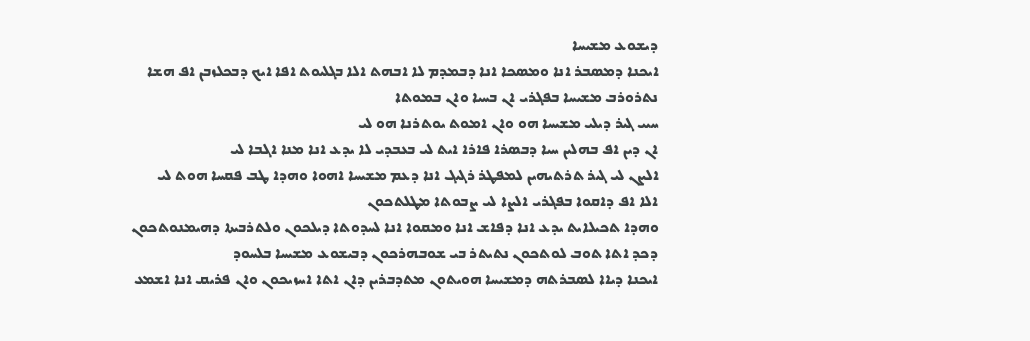ܕܝܫܘܥ ܡܫܝܚܐ
ܐܝܟܢܐ ܕܡܣܒܪ ܐܢܐ ܘܡܣܟܐ ܐܢܐ ܕܒܡܕܡ ܠܐ ܐܒܗܬ ܐܠܐ ܒܓܠܝܘܬ ܐܦܐ ܐܝܟ ܕܒܟܠܙܒܢ ܐܦ ܗܫܐ ܢܬܪܘܪܒ ܡܫܝܚܐ ܒܦܓܪܝ ܐܢ ܒܚܝܐ ܘܐܢ ܒܡܘܬܐ
ܚܝܝ ܓܝܪ ܕܝܠܝ ܡܫܝܚܐ ܗܘ ܘܐܢ ܐܡܘܬ ܝܘܬܪܢܐ ܗܘ ܠܝ
ܐܢ ܕܝܢ ܐܦ ܒܗܠܝܢ ܚܝܐ ܕܒܣܪܐ ܦܐܪܐ ܐܝܬ ܠܝ ܒܥܒܕܝ ܠܐ ܝܕܥ ܐܢܐ ܡܢܐ ܐܓܒܐ ܠܝ
ܐܠܨܢ ܠܝ ܓܝܪ ܬܪܬܝܗܝܢ ܠܡܦܛܪ ܪܓܝܓ ܐܢܐ ܕܥܡ ܡܫܝܚܐ ܐܗܘܐ ܘܗܕܐ ܛܒ ܦܩܚܐ ܗܘܬ ܠܝ
ܐܠܐ ܐܦ ܕܐܩܘܐ ܒܦܓܪܝ ܐܠܨܐ ܠܝ ܨܒܘܬܐ ܡܛܠܬܟܘܢ
ܘܗܕܐ ܬܟܝܠܐܝܬ ܝܕܥ ܐܢܐ ܕܦܐܫ ܐܢܐ ܘܡܩܘܐ ܐܢܐ ܠܚܕܘܬܐ ܕܝܠܟܘܢ ܘܠܬܪܒܝܬܐ ܕܗܝܡܢܘܬܟܘܢ
ܕܟܕ ܐܬܐ ܬܘܒ ܠܘܬܟܘܢ ܢܬܝܬܪ ܒܝ ܫܘܒܗܪܟܘܢ ܕܒܝܫܘܥ ܡܫܝܚܐ ܒܠܚܘܕ
ܐܝܟܢܐ ܕܝܐܐ ܠܣܒܪܬܗ ܕܡܫܝܚܐ ܗܘܝܬܘܢ ܡܬܕܒܪܝܢ ܕܐܢ ܐܬܐ ܐܚܙܝܟܘܢ ܘܐܢ ܦܪܝܩ ܐܢܐ ܐܫܡܥ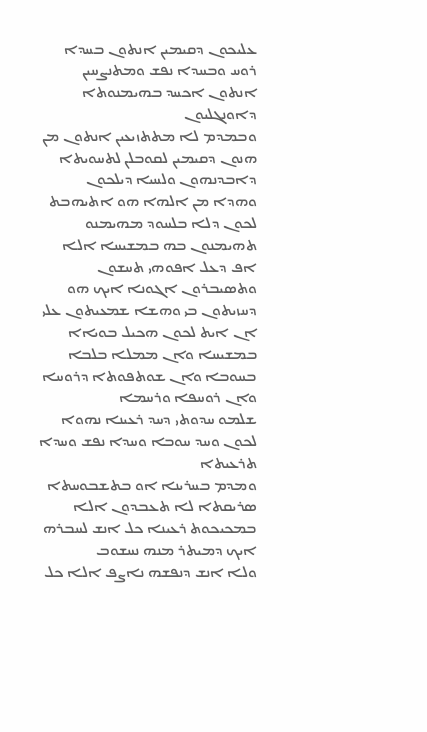ܥܠܝܟܘܢ ܕܩܝܡܝܢ ܐܢܬܘܢ ܒܚܕܐ ܪܘܚ ܘܒܚܕܐ ܢܦܫ ܘܡܬܢܨܚܝܢ ܐܢܬܘܢ ܐܟܚܕ ܒܗܝܡܢܘܬܐ ܕܐܘܢܓܠܝܘܢ
ܘܒܡܕܡ ܠܐ ܡܬܬܙܝܥܝܢ ܐܢܬܘܢ ܡܢ ܗܢܘܢ ܕܩܝܡܝܢ ܠܩܘܒܠܢ ܠܬܚܘܝܬܐ ܕܐܒܕܢܗܘܢ ܘܠܚܝܐ ܕܝܠܟܘܢ
ܘܗܕܐ ܡܢ ܐܠܗܐ ܗܘ ܐܬܝܗܒܬ ܠܟܘܢ ܕܠܐ ܒܠܚܘܕ ܡܗܝܡܢܘ ܬܗܝܡܢܘܢ ܒܗ ܒܡܫܝܚܐ ܐܠܐ ܐܦ ܕܥܠ ܐܦܘܗܝ ܬܚܫܘܢ
ܘܬܣܝܒܪܘܢ ܐܓܘܢܐ ܐܝܟ ܗܘ ܕܚܙܝܬܘܢ ܒܝ ܘܗܫܐ ܫܡܥܝܬܘܢ ܥܠܝ
ܐܢ ܐܝܬ ܠܟܘܢ ܗܟܝܠ ܒܘܝܐܐ ܒܡܫܝܚܐ ܘܐܢ ܡܡܠܐ ܒܠܒܐ ܒܚܘܒܐ ܘܐܢ ܫܘܬܦܘܬܐ ܕܪܘܚܐ ܘܐܢ ܪܘܚܦܐ ܘܪܚܡܐ
ܫܠܡܘ ܚܕܘܬܝ ܕܚܕ ܪܥܝܢܐ ܢܗܘܐ ܠܟܘܢ ܘܚܕ ܚܘܒܐ ܘܚܕܐ ܢܦܫ ܘܚܕܐ ܬܪܥܝܬܐ
ܘܡܕܡ ܒܚܪܝܢܐ ܐܘ ܒܬܫܒܘܚܬܐ ܣܪܝܩܬܐ ܠܐ ܬܥܒܕܘܢ ܐܠܐ ܒܡܟܝܟܘܬ ܪܥܝܢܐ ܟܠ ܐܢܫ ܠܚܒܪܗ ܐܝܟ ܕܡܝܬܪ ܡܢܗ ܢܚܫܘܒ
ܘܠܐ ܐܢܫ ܕܢܦܫܗ ܢܐܨܦ ܐܠܐ ܟܠ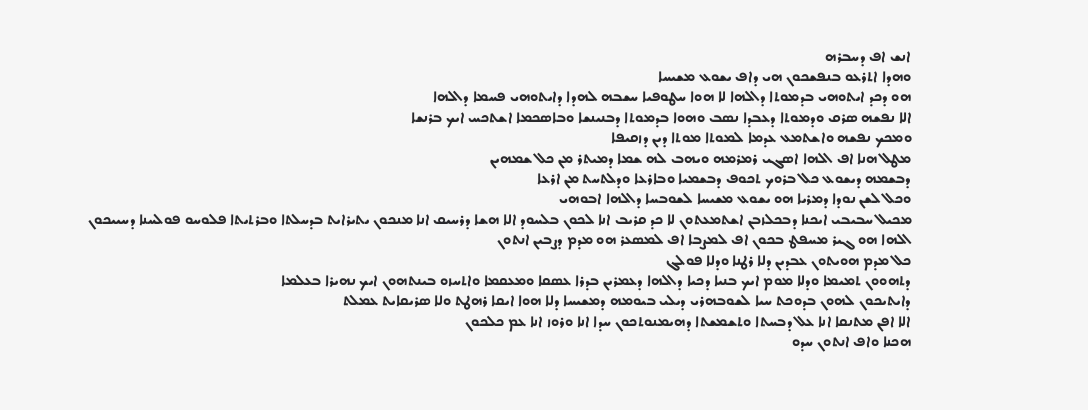ܐܢܫ ܐܦ ܕܚܒܪܗ
ܘܗܕܐ ܐܬܪܥܘ ܒܢܦܫܟܘܢ ܗܝ ܕܐܦ ܝܫܘܥ ܡܫܝܚܐ
ܗܘ ܕܟܕ ܐܝܬܘܗܝ ܒܕܡܘܬܐ ܕܐܠܗܐ ܠܐ ܗܘܐ ܚܛܘܦܝܐ ܚܫܒܗ ܠܗܕܐ ܕܐܝܬܘܗܝ ܦܚܡܐ ܕܐܠܗܐ
ܐܠܐ ܢܦܫܗ ܣܪܩ ܘܕܡܘܬܐ ܕܥܒܕܐ ܢܣܒ ܘܗܘܐ ܒܕܡܘܬܐ ܕܒܢܝܢܫܐ ܘܒܐܣܟܡܐ ܐܫܬܟܚ ܐܝܟ ܒܪܢܫܐ
ܘܡܟܟ ܢܦܫܗ ܘܐܫܬܡܥ ܥܕܡܐ ܠܡܘܬܐ ܡܘܬܐ ܕܝܢ ܕܙܩܝܦܐ
ܡܛܠ ܗܢܐ ܐܦ ܐܠܗܐ ܐܣܓܝ ܪܡܪܡܗ ܘܝܗܒ ܠܗ ܫܡܐ ܕܡܝܬܪ ܡܢ ܟܠ ܫܡܗܝܢ
ܕܒܫܡܗ ܕܝܫܘܥ ܟܠ ܒܪܘܟ ܬܟܘܦ ܕܒܫܡܝܐ ܘܒܐܪܥܐ ܘܕܠܬܚܬ ܡܢ ܐܪܥܐ
ܘܟܠ ܠܫܢ ܢܘܕܐ ܕܡܪܝܐ ܗܘ ܝܫܘܥ ܡܫܝܚܐ ܠܫܘܒܚܐ ܕܐܠܗܐ ܐܒܘܗܝ
ܡܟܝܠ ܚܒܝܒܝ ܐܝܟܢܐ ܕܒܟܠܙܒܢ ܐܫܬܡܥܬܘܢ ܠܐ ܟܕ ܩܪܝܒ ܐܢܐ ܠܟܘܢ ܒܠܚܘܕ ܐܠܐ ܗܫܐ ܕܪܚܝܩ ܐܢܐ ܡܢܟܘܢ ܝܬܝܪܐܝܬ ܒܕܚܠܬܐ ܘܒܪܬܝܬܐ ܦܠܘܚܘ ܦܘܠܚܢܐ ܕܚܝܝܟܘܢ
ܐܠܗܐ ܗܘ ܓܝܪ ܡܚܦܛ ܒܟܘܢ ܐܦ ܠܡܨܒܐ ܐܦ ܠܡܣܥܪ ܗܘ ܡܕܡ ܕܨܒܝܢ ܐܢܬܘܢ
ܟܠ ܡܕܡ ܗܘܝܬܘܢ ܥܒܕܝܢ ܕܠܐ ܪܛܢܐ ܘܕܠܐ ܦܘܠܓ
ܕܬܗܘܘܢ ܬܡܝܡܐ ܘܕܠܐ ܡܘܡ ܐܝܟ ܒܢܝܐ ܕܟܝܐ ܕܐܠܗܐ ܕܥܡܪܝܢ ܒܕܪܐ ܥܣܩܐ ܘܡܥܩܡܐ ܘܐܬܚܙܘ ܒܝܢܬܗܘܢ ܐܝܟ ܢܗܝܪܐ ܒܥܠܡܐ
ܕܐܝܬܝܟܘܢ ܠܗܘܢ ܒܕܘܟܬ ܚܝܐ ܠܫܘܒܗܪܝ ܕܝܠܝ ܒܝܘܡܗ ܕܡܫܝܚܐ ܕܠܐ ܗܘܐ ܐܝܩܐ ܪܗܛܬ ܘܠܐ ܣܪܝܩܐܝܬ ܥܡܠܬ
ܐܠܐ ܐܦܢ ܡܬܢܩܐ ܐܢܐ ܥܠ ܕܒܚܬܐ ܘܬܫܡܫܬܐ ܕܗܝܡܢܘܬܟܘܢ ܚܕܐ ܐܢܐ ܘܪܘܙ ܐܢܐ ܥܡ ܟܠܟܘܢ
ܗܟܢܐ ܘܐܦ ܐܢܬܘܢ ܚܕܘ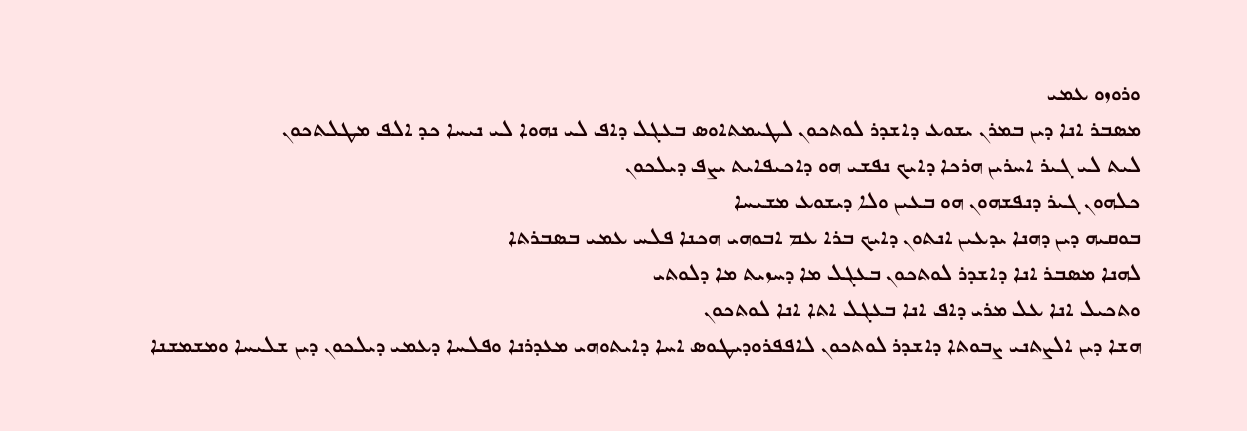ܘܪܘܙܘ ܥܡܝ
ܡܣܒܪ ܐܢܐ ܕܝܢ ܒܡܪܢ ܝܫܘܥ ܕܐܫܕܪ ܠܘܬܟܘܢ ܠܛܝܡܬܐܘܣ ܒܥܓܠ ܕܐܦ ܠܝ ܢܗܘܐ ܠܝ ܢܝܚܐ ܟܕ ܐܠܦ ܡܛܠܬܟܘܢ
ܠܝܬ ܠܝ ܓܝܪ ܐܚܪܝܢ ܗܪܟܐ ܕܐܝܟ ܢܦܫܝ ܗܘ ܕܐܟܝܦܐܝܬ ܝܨܦ ܕܝܠܟܘܢ
ܟܠܗܘܢ ܓܝܪ ܕܢܦܫܗܘܢ ܗܘ ܒܥܝܢ ܘܠܐ ܕܝܫܘܥ ܡܫܝܚܐ
ܒܘܩܝܗ ܕܝܢ ܕܗܢܐ ܝܕܥܝܢ ܐܢܬܘܢ ܕܐܝܟ ܒܪܐ ܥܡ ܐܒܘܗܝ ܗܟܢܐ ܦܠܚ ܥܡܝ ܒܣܒܪܬܐ
ܠܗܢܐ ܡܣܒܪ ܐܢܐ ܕܐܫܕܪ ܠܘܬܟܘܢ ܒܥܓܠ ܡܐ ܕܚܙܝܬ ܡܐ ܕܠܘܬܝ
ܘܬܟܝܠ ܐܢܐ ܥܠ ܡܪܝ ܕܐܦ ܐܢܐ ܒܥܓܠ ܐܬܐ ܐܢܐ ܠܘܬܟܘܢ
ܗܫܐ ܕܝܢ ܐܠܨܬܢܝ ܨܒܘܬܐ ܕܐܫܕܪ ܠܘܬܟܘܢ ܠܐܦܦܪܘܕܝܛܘܣ ܐܚܐ ܕܐܝܬܘܗܝ ܡܥܕܪܢܐ ܘܦܠܚܐ ܕܥܡܝ ܕܝܠܟܘܢ ܕܝܢ ܫܠܝܚܐ ܘܡܫܡܫܢܐ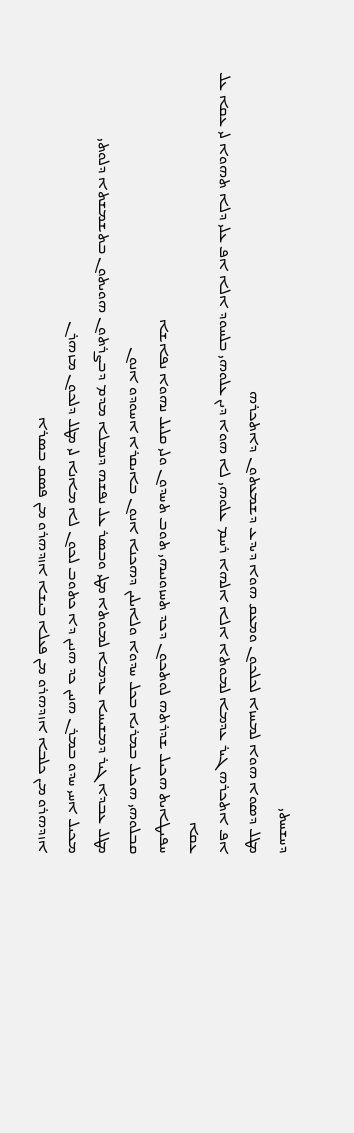ܕܚܫܚܬܝ
ܡܛܠ ܕܣܘܐ ܗܘܐ ܠܡܚܙܐ ܠܟܠܟܘܢ ܘܡܥܩ ܗܘܐ ܕܝܕܥ ܕܫܡܥܬܘܢ ܕܐܬܟܪܗ
ܐܦ ܐܬܟܪܗ ܓܝܪ ܥܕܡܐ ܠܡܘܬܐ ܐܠܐ ܐܠܗܐ ܪܚܡ ܥܠܘܗܝ ܠܐ ܗܘܐ ܕܝܢ ܥܠܘܗܝ ܒܠܚܘܕ ܐܠܐ ܐܦ ܥܠܝ ܕܠܐ ܬܗܘܐ ܠܝ ܥܩܐ ܥܠ ܥܩܐ
ܚܦܝܛܐܝܬ ܗܟܝܠ ܫܕܪܬܗ ܠܘܬܟܘܢ ܕܟܕ ܬܚܙܘܢܝܗܝ ܬܘܒ ܬܚܕܘܢ ܘܠܝ ܩܠܝܠ ܢܗܘܐ ܢܦܐܫܐ
ܩܒܠܘܗܝ ܗܟܝܠ ܒܡܪܝܐ ܒܟܠ ܚܕܘܐ ܘܠܐܝܠܝܢ ܕܗܟܢܐ ܐܢܘܢ ܒܐܝܩܪܐ ܐܚܘܕܘ ܐܢܘܢ
ܡܛܠ ܥܒܕܐ ܓܝܪ ܕܡܫܝܚܐ ܥܕܡܐ ܠܡܘܬܐ ܡܛܝ ܘܒܣܪ ܥܠ ܢܦܫܗ ܕܢܡܠܐ ܡܕܡ ܕܒܨܪܬܘܢ ܗܘܝܬܘܢ ܒܬܫܡܫܬܐ ܕܠܘܬܝ
ܡܟܝܠ ܐܚܝ ܚܕܘ ܒܡܪܢ ܗܢܝܢ ܟܕ ܗܢܝܢ ܕܐ ܟܬܘܒ ܠܟܘܢ ܠܐ ܡܐܢܐ ܠܝ ܡܛܠ ܕܠܟܘܢ ܡܙܗܪܢ
ܐܙܕܗܪܘ ܡܢ ܟܠܒܐ ܐܙܕܗܪܘ ܡܢ ܦܥܠܐ ܒܝܫܐ ܐܙܕܗܪܘ ܡܢ ܦܣܩ ܒܣܪܐ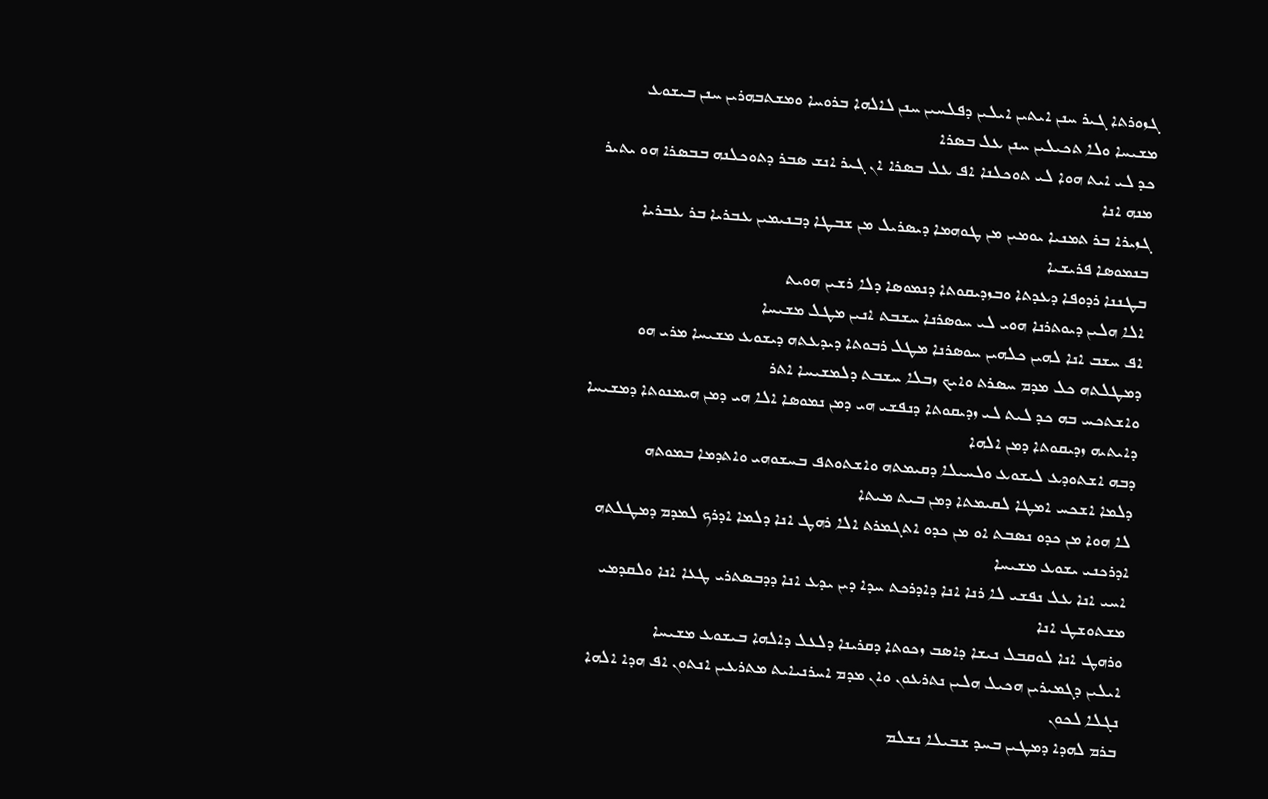ܓܙܘܪܬܐ ܓܝܪ ܚܢܢ ܐܝܬܝܢ ܐܝܠܝܢ ܕܦܠܚܝܢ ܚܢܢ ܠܐܠܗܐ ܒܪܘܚܐ ܘܡܫܬܒܗܪܝܢ ܚܢܢ ܒܝܫܘܥ ܡܫܝܚܐ ܘܠܐ ܬܟܝܠܝܢ ܚܢܢ ܥܠ ܒܣܪܐ
ܟܕ ܠܝ ܐܝܬ ܗܘܐ ܠܝ ܬܘܟܠܢܐ ܐܦ ܥܠ ܒܣܪܐ ܐܢ ܓܝܪ ܐܢܫ ܣܒܪ ܕܬܘܟܠܢܗ ܒܒܣܪܐ ܗܘ ܝܬܝܪ ܡܢܗ ܐܢܐ
ܓܙܝܪܐ ܒܪ ܬܡܢܝܐ ܝܘܡܝܢ ܡܢ ܛܘܗܡܐ ܕܝܣܪܝܠ ܡܢ ܫܒܛܐ ܕܒܢܝܡܝܢ ܥܒܪܝܐ ܒܪ ܥܒܪܝܐ ܒܢܡܘܣܐ ܦܪܝܫܝܐ
ܒܛܢܢܐ ܪܕܘܦܐ ܕܥܕܬܐ ܘܒܙܕܝܩܘܬܐ ܕܢܡܘܣܐ ܕܠܐ ܪܫܝܢ ܗܘܝܬ
ܐܠܐ ܗܠܝܢ ܕܝܘܬܪܢܐ ܗܘܝ ܠܝ ܚܘܣܪܢܐ ܚܫܒܬ ܐܢܝܢ ܡܛܠ ܡܫܝܚܐ
ܐܦ ܚܫܒ ܐܢܐ ܠܗܝܢ ܟܠܗܝܢ ܚܘܣܪܢܐ ܡܛܠ ܪܒܘܬܐ ܕܝܕܥܬܗ ܕܝܫܘܥ ܡܫܝܚܐ ܡܪܝ ܗܘ ܕܡܛܠܬܗ ܟܠ ܡܕܡ ܚܣܪܬ ܘܐܝܟ ܙܒܠܐ ܚܫܒܬ ܕܠܡܫܝܚܐ ܐܬܪ
ܘܐܫܬܟܚ ܒܗ ܟܕ ܠܝܬ ܠܝ ܙܕܝܩܘܬܐ ܕܢܦܫܝ ܗܝ ܕܡܢ ܢܡܘܣܐ ܐܠܐ ܗܝ ܕܡܢ ܗܝܡܢܘܬܐ ܕܡܫܝܚܐ ܕܐܝܬܝܗ ܙܕܝܩܘܬܐ ܕܡܢ ܐܠܗܐ
ܕܒܗ ܐܫܬܘܕܥ ܠܝܫܘܥ ܘܠܚܝܠܐ ܕܩܝܡܬܗ ܘܐܫܬܘܬܦ ܒܚܫܘܗܝ ܘܐܬܕܡܐ ܒܡܘܬܗ
ܕܠܡܐ ܐܫܟܚ ܐܡܛܐ ܠܩܝܡܬܐ ܕܡܢ ܒܝܬ ܡܝܬܐ
ܠܐ ܗܘܐ ܡܢ ܟܕܘ ܢܣܒܬ ܐܘ ܡܢ ܟܕܘ ܐܬܓܡܪܬ ܐܠܐ ܪܗܛ ܐܢܐ ܕܠܡܐ ܐܕܪܟ ܠܡܕܡ ܕܡܛܠܬܗ ܐܕܪܟܢܝ ܝܫܘܥ ܡܫܝܚܐ
ܐܚܝ ܐܢܐ ܥܠ ܢܦܫܝ ܠܐ ܪܢܐ ܐܢܐ ܕܐܕܪܟܬ ܚܕܐ ܕܝܢ ܝܕܥ ܐܢܐ ܕܕܒܣܬܪܝ ܛܥܐ ܐܢܐ ܘܠܩܕܡܝ ܡܫܬܘܫܛ ܐܢܐ
ܘܪܗܛ ܐܢܐ ܠܘܩܒܠ ܢܝܫܐ ܕܐܣܒ ܙܟܘܬܐ ܕܩܪܝܢܐ ܕܠܥܠ ܕܐܠܗܐ ܒܝܫܘܥ ܡܫܝܚܐ
ܐܝܠܝܢ ܕܓܡܝܪܝܢ ܗܟܝܠ ܗܠܝܢ ܢܬܪܥܘܢ ܘܐܢ ܡܕܡ ܐܚܪܢܝܐܝܬ ܡܬܪܥܝܢ ܐܢܬܘܢ ܐܦ ܗܕܐ ܐܠܗܐ ܢܓܠܐ ܠܟܘܢ
ܒܪܡ ܠܗܕܐ ܕܡܛܝܢ ܒܚܕ ܫܒܝܠܐ ܢܫܠܡ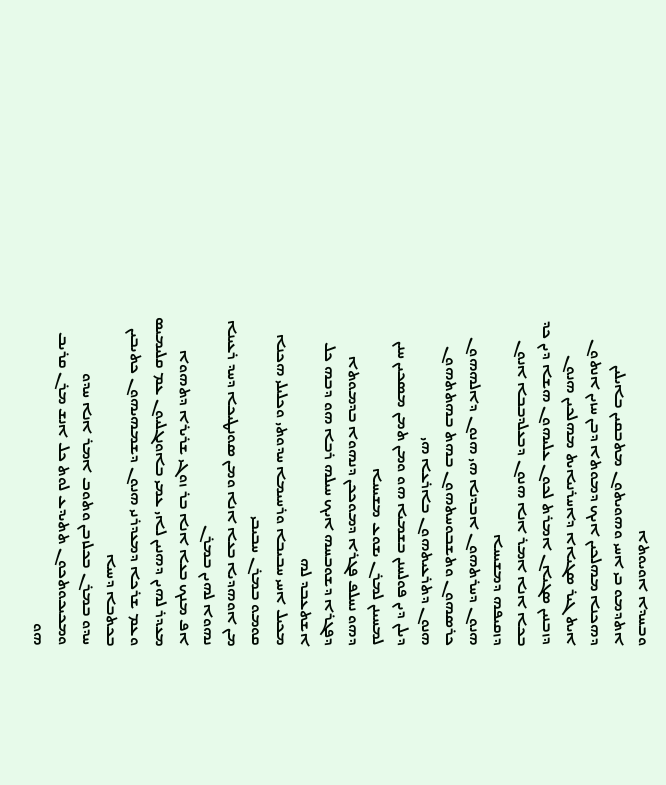ܘܒܚܕܐ ܐܘܝܘܬܐ
ܐܬܕܡܘ ܒܝ ܐܚܝ ܘܗܘܝܬܘܢ ܡܬܒܩܝܢ ܒܐܝܠܝܢ ܕܗܟܢܐ ܡܗܠܟܝܢ ܐܝܟ ܕܡܘܬܐ ܕܒܢ ܚܙܝܢ ܐܢܬܘܢ
ܐܝܬ ܓܝܪ ܣܓܝܐܐ ܕܐܚܪܢܝܐܝܬ ܡܗܠܟܝܢ ܗܢܘܢ ܕܙܒܢܝܢ ܣܓܝܐܢ ܐܡܪܬ ܠܟܘܢ ܥܠܝܗܘܢ ܗܫܐ ܕܝܢ ܟܕ ܒܟܐ ܐܢܐ ܐܡܪ ܐܢܐ ܗܢܘܢ ܕܒܥܠܕܒܒܐ ܐܢܘܢ ܕܙܩܝܦܗ ܕܡܫܝܚܐ
ܗܢܘܢ ܕܚܪܬܗܘܢ ܐܒܕܢܐ ܗܝ ܗܢܘܢ ܕܐܠܗܗܘܢ ܟܪܣܗܘܢ ܘܬܫܒܘܚܬܗܘܢ ܒܗܬ ܒܗܬܬܗܘܢ ܗܢܘܢ ܕܬܪܥܝܬܗܘܢ ܒܐܪܥܐ ܗܝ
ܕܝܠܢ ܕܝܢ ܦܘܠܚܢܢ ܒܫܡܝܐ ܗܘ ܘܡܢ ܬܡܢ ܡܣܟܝܢ ܚܢܢ ܠܡܚܝܢܢ ܠܡܪܢ ܝܫܘܥ ܡܫܝܚܐ
ܕܗܘ ܢܚܠܦ ܦܓܪܐ ܕܡܘܟܟܢ ܕܢܗܘܐ ܒܕܡܘܬܐ ܕܦܓܪܐ ܕܫܘܒܚܗ ܐܝܟ ܚܝܠܗ ܪܒܐ ܗܘ ܕܒܗ ܟܠ ܐܫܬܥܒܕ ܠܗ
ܡܟܝܠ ܐܚܝ ܚܒܝܒܐ ܘܪܚܝܡܐ ܚܕܘܬܝ ܘܟܠܝܠܝ ܗܟܢܐ ܩܘܡܘ ܒܡܪܢ ܚܒܝܒܝ
ܡܢ ܐܘܗܕܝܐ ܒܥܐ ܐܢܐ ܘܡܢ ܣܘܢܛܝܟܐ ܕܚܕ ܪܥܝܢܐ ܢܗܘܐ ܠܗܝܢ ܒܡܪܢ
ܐܦ ܡܢܟ ܒܥܐ ܐܢܐ ܒܪ ܙܘܓܝ ܫܪܝܪܐ ܕܬܗܘܐ ܡܥܕܪ ܠܗܝܢ ܕܗܢܝܢ ܠܐܝ ܥܡܝ ܒܐܘܢܓܠܝܘܢ ܥܡ ܩܠܝܡܝܣ ܘܥܡ ܫܪܟܐ ܕܡܥܕܪܢܝ ܗܢܘܢ ܕܫܡܗܝܗܘܢ ܟܬܝܒܝܢ ܒܟܬܒܐ ܕܚܝܐ
ܚܕܘ ܒܡܪܢ ܒܟܠܙܒܢ ܘܬܘܒ ܐܡܪ ܐܢܐ ܚܕܘ
ܘܡܟܝܟܘܬܟܘܢ ܬܬܝܕܥ ܠܘܬ ܟܠ ܐܢܫ ܡܪܢ ܩܪܝܒ ܗܘ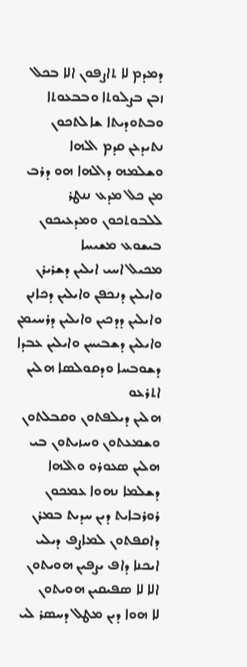ܕܡܕܡ ܠܐ ܬܐܨܦܘܢ ܐܠܐ ܒܟܠ ܙܒܢ ܒܨܠܘܬܐ ܘܒܒܥܘܬܐ ܘܒܬܘܕܝܬܐ ܫܐܠܬܟܘܢ ܢܬܝܕܥܢ ܩܕܡ ܐܠܗܐ
ܘܫܠܡܗ ܕܐܠܗܐ ܗܘ ܕܪܒ ܡܢ ܟܠ ܡܕܥ ܢܢܛܪ ܠܠܒܘܬܟܘܢ ܘܡܕܥܝܟܘܢ ܒܝܫܘܥ ܡܫܝܚܐ
ܡܟܝܠ ܐܚܝ ܐܝܠܝܢ ܕܫܪܝܪܢ ܘܐܝܠܝܢ ܕܢܟܦܢ ܘܐܝܠܝܢ ܕܟܐܢܢ ܘܐܝܠܝܢ ܕܕܟܝܢ ܘܐܝܠܝܢ ܕܪܚܝܡܢ ܘܐܝܠܝܢ ܕܫܒܝܚܢ ܘܐܝܠܝܢ ܥܒܕܐ ܕܫܘܒܚܐ ܘܕܩܘܠܣܐ ܗܠܝܢ ܐܬܪܥܘ
ܗܠܝܢ ܕܝܠܦܬܘܢ ܘܩܒܠܬܘܢ ܘܫܡܥܬܘܢ ܘܚܙܝܬܘܢ ܒܝ ܗܠܝܢ ܣܥܘܪܘ ܘܐܠܗܐ ܕܫܠܡܐ ܢܗܘܐ ܥܡܟܘܢ
ܪܘܪܒܐܝܬ ܕܝܢ ܚܕܝܬ ܒܡܪܢ ܕܐܩܦܬܘܢ ܠܡܐܨܦ ܕܝܠܝ ܐܝܟܢܐ ܕܐܦ ܝܨܦܝܢ ܗܘܝܬܘܢ ܐܠܐ ܠܐ ܣܦܝܩܝܢ ܗܘܝܬܘܢ
ܠܐ ܗܘܐ ܕܝܢ ܡܛܠ ܕܚܣܪ ܠܝ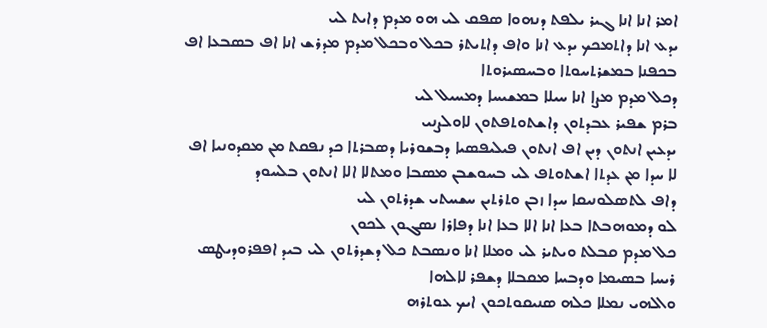ܐܡܪ ܐܢܐ ܐܢܐ ܓܝܪ ܝܠܦܬ ܕܢܗܘܐ ܣܦܩ ܠܝ ܗܘ ܡܕܡ ܕܐܝܬ ܠܝ
ܝܕܥ ܐܢܐ ܕܐܬܡܟܟ ܝܕܥ ܐܢܐ ܘܐܦ ܕܐܬܝܬܪ ܒܟܠ ܘܒܟܠ ܡܕܡ ܡܕܪܫ ܐܢܐ ܐܦ ܒܣܒܥܐ ܐܦ ܒܟܦܢܐ ܒܡܫܪܬܚܘܬܐ ܘܒܚܣܝܪܘܬܐ
ܕܟܠ ܡܕܡ ܡܨܐ ܐܢܐ ܚܝܠܐ ܒܡܫܝܚܐ ܕܡܚܝܠ ܠܝ
ܒܪܡ ܫܦܝܪ ܥܒܕܬܘܢ ܕܐܫܬܘܬܦܬܘܢ ܠܐܘܠܨܢܝ
ܝܕܥܝܢ ܐܢܬܘܢ ܕܝܢ ܐܦ ܐܢܬܘܢ ܦܝܠܝܦܣܝܐ ܕܒܫܘܪܝܐ ܕܣܒܪܬܐ ܟܕ ܢܦܩܬ ܡܢ ܡܩܕܘܢܝܐ ܐܦ ܠܐ ܚܕܐ ܡܢ ܥܕܬܐ ܐܫܬܘܬܦ ܠܝ ܒܚܘܫܒܢ ܡܣܒܐ ܘܡܬܠܐ ܐܠܐ ܐܢܬܘܢ ܒܠܚܘܕ
ܕܐܦ ܠܬܣܠܘܢܝܩܐ ܚܕܐ ܙܒܢ ܘܬܪܬܝܢ ܚܫܚܬܝ ܫܕܪܬܘܢ ܠܝ
ܠܘ ܕܡܘܗܒܬܐ ܒܥܐ ܐܢܐ ܐܠܐ ܒܥܐ ܐܢܐ ܕܦܐܪܐ ܢܣܓܘܢ ܠܟܘܢ
ܟܠ ܡܕܡ ܩܒܠܬ ܘܝܬܝܪ ܠܝ ܘܡܠܐ ܐܢܐ ܘܢܣܒܬ ܟܠ ܕܫܕܪܬܘܢ ܠܝ ܒܝܕ ܐܦܦܪܘܕܝܛܣ ܪܝܚܐ ܒܣܝܡܐ ܘܕܒܚܐ ܡܩܒܠܐ ܕܫܦܪ ܠܐܠܗܐ
ܘܐܠܗܝ ܢܡܠܐ ܟܠܗ ܣܢܝܩܘܬܟܘܢ ܐܝܟ ܥܘܬܪܗ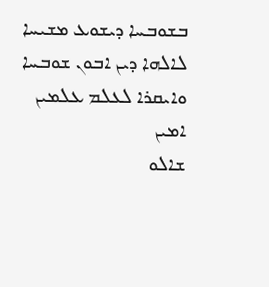ܒܫܘܒܚܐ ܕܝܫܘܥ ܡܫܝܚܐ
ܠܐܠܗܐ ܕܝܢ ܐܒܘܢ ܫܘܒܚܐ ܘܐܝܩܪܐ ܠܥܠܡ ܥܠܡܝܢ ܐܡܝܢ
ܫܐܠܘ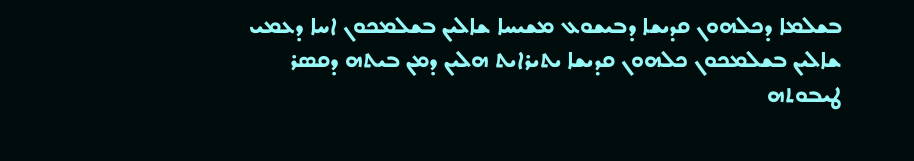ܒܫܠܡܐ ܕܟܠܗܘܢ ܩܕܝܫܐ ܕܒܝܫܘܥ ܡܫܝܚܐ ܫܐܠܝܢ ܒܫܠܡܟܘܢ ܐܚܐ ܕܥܡܝ
ܫܐܠܝܢ ܒܫܠܡܟܘܢ ܟܠܗܘܢ ܩܕܝܫܐ ܝܬܝܪܐܝܬ ܗܠܝܢ ܕܡܢ ܒܝܬܗ ܕܩܣܪ
ܛܝܒܘܬܗ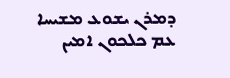ܕܡܪܢ ܝܫܘܥ ܡܫܝܚܐ ܥܡ ܟܠܟܘܢ ܐܡܝܢ